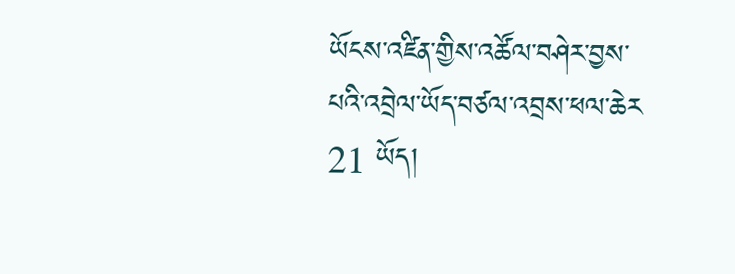ཡོངས་འཛིན་གྱིས་འཚོལ་བཤེར་བྱས་པའི་འབྲེལ་ཡོད་བཙལ་འབྲས་ཕལ་ཆེར 21 ཡོད།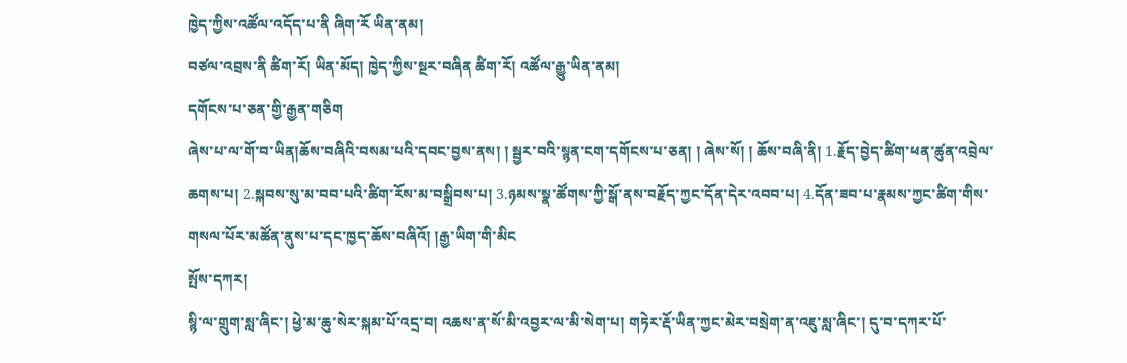ཁྱེད་ཀྱིས་འཚོལ་འདོད་པ་ནི ཞིག་རོ ཡིན་ནམ།
བཙལ་འབྲས་ནི ཚིག་རོ། ཡིན་མོད། ཁྱེད་ཀྱིས་སྔར་བཞིན ཚིག་རོ། འཚོལ་རྒྱུ་ཡིན་ནམ།
དགོངས་པ་ཅན་གྱི་རྒྱན་གཅིག
ཞེས་པ་ལ་གོ་བ་ཡིན།ཆོས་བཞིའི་བསམ་པའི་དབང་བྱས་ནས། ། སྦྱར་བའི་སྙན་ངག་དགོངས་པ་ཅན། ། ཞེས་སོ། ། ཆོས་བཞི་ནི། 1.རྗོད་བྱེད་ཚིག་ཕན་ཚུན་འབྲེལ་ཆགས་པ། 2.སྐབས་སུ་མ་བབ་པའི་ཚིག་རོས་མ་བསྒྲིབས་པ། 3.ཉམས་སྣ་ཚོགས་ཀྱི་སྒོ་ནས་བརྗོད་ཀྱང་དོན་དེར་འབབ་པ། 4.དོན་ཟབ་པ་རྣམས་ཀྱང་ཚིག་གིས་གསལ་པོར་མཚོན་ནུས་པ་དང་ཁྱད་ཆོས་བཞིའོ། །རྒྱ་ཡིག་གི་མིང
སྤོས་དཀར།
སྙི་ལ་གྲུག་སླ་ཞིང་། ཕྱེ་མ་ཆུ་སེར་སྐམ་པོ་འདྲ་བ། འཆས་ན་སོ་མི་འབྱར་ལ་མི་སེག་པ། གཏེར་རྡོ་ཡིན་ཀྱང་མེར་བསྲེག་ན་འཇུ་སླ་ཞིང་། དུ་བ་དཀར་པོ་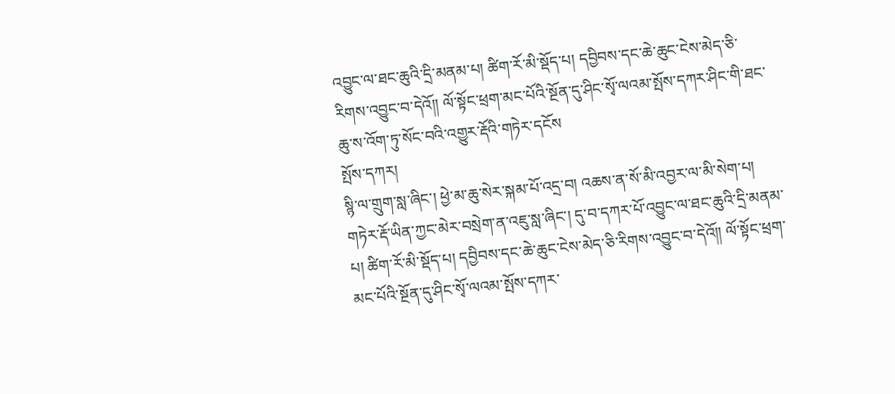འབྱུང་ལ་ཐང་ཆུའི་དྲི་མནམ་པ། ཚིག་རོ་མི་སྡོད་པ། དབྱིབས་དང་ཆེ་ཆུང་ངེས་མེད་ཅི་རིགས་འབྱུང་བ་དེའོ༎ ལོ་སྟོང་ཕྲག་མང་པོའི་སྔོན་དུ་ཤིང་སྭོ་ལའམ་སྤོས་དཀར་ཤིང་གི་ཐང་ཆུ་ས་འོག་ཏུ་སོང་བའི་འགྱུར་རྡོའི་གཏེར་དངོས
སྤོས་དཀར།
སྙི་ལ་གྲུག་སླ་ཞིང་། ཕྱེ་མ་ཆུ་སེར་སྐམ་པོ་འདྲ་བ། འཆས་ན་སོ་མི་འབྱར་ལ་མི་སེག་པ། གཏེར་རྡོ་ཡིན་ཀྱང་མེར་བསྲེག་ན་འཇུ་སླ་ཞིང་། དུ་བ་དཀར་པོ་འབྱུང་ལ་ཐང་ཆུའི་དྲི་མནམ་པ། ཚིག་རོ་མི་སྡོད་པ། དབྱིབས་དང་ཆེ་ཆུང་ངེས་མེད་ཅི་རིགས་འབྱུང་བ་དེའོ༎ ལོ་སྟོང་ཕྲག་མང་པོའི་སྔོན་དུ་ཤིང་སྭོ་ལའམ་སྤོས་དཀར་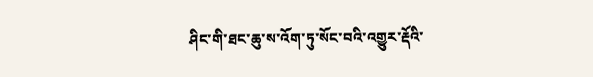ཤིང་གི་ཐང་ཆུ་ས་འོག་ཏུ་སོང་བའི་འགྱུར་རྡོའི་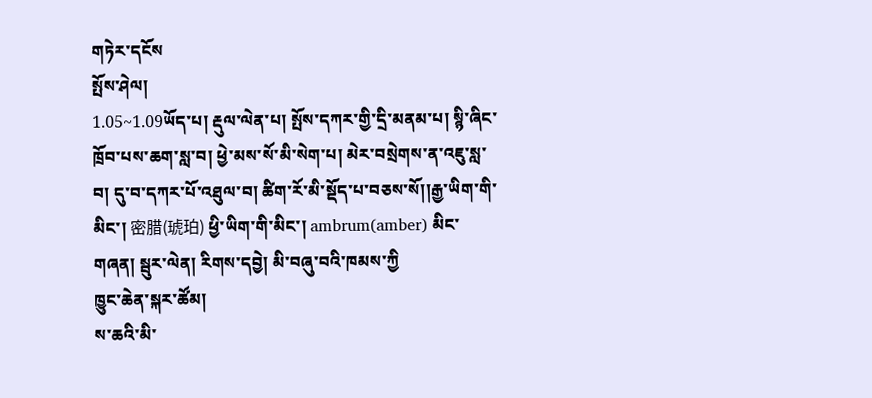གཏེར་དངོས
སྤོས་ཤེལ།
1.05~1.09ཡོད་པ། རྡུལ་ལེན་པ། སྤོས་དཀར་གྱི་དྲི་མནམ་པ། སྙི་ཞིང་ཁྲོབ་པས་ཆག་སླ་བ། ཕྱེ་མས་སོ་མི་སེག་པ། མེར་བསྲེགས་ན་འཇུ་སླ་བ། དུ་བ་དཀར་པོ་འཐུལ་བ། ཚིག་རོ་མི་སྡོད་པ་བཅས་སོ།།རྒྱ་ཡིག་གི་མིང་། 密腊(琥珀) ཕྱི་ཡིག་གི་མིང་། ambrum(amber) མིང་གཞན། སྦུར་ལེན། རིགས་དབྱེ། མི་བཞུ་བའི་ཁམས་ཀྱི
ཁྱུང་ཆེན་སྐར་ཚོམ།
ས་ཆའི་མི་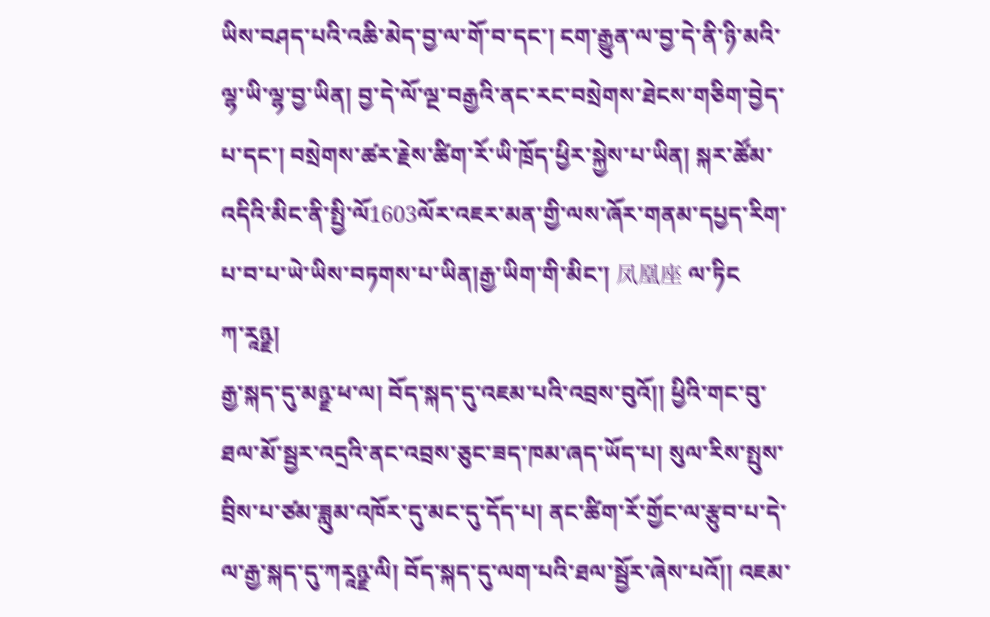ཡིས་བཤད་པའི་འཆི་མེད་བྱ་ལ་གོ་བ་དང་། ངག་རྒྱུན་ལ་བྱ་དེ་ནི་ཉི་མའི་ལྷ་ཡི་ལྷ་བྱ་ཡིན། བྱ་དེ་ལོ་ལྔ་བརྒྱའི་ནང་རང་བསྲེགས་ཐེངས་གཅིག་བྱེད་པ་དང་། བསྲེགས་ཚར་རྗེས་ཚིག་རོ་ཡི་ཁྲོད་ཕྱིར་སྐྱེས་པ་ཡིན། སྐར་ཚོམ་འདིའི་མིང་ནི་སྤྱི་ལོ1603ལོར་འཇར་མན་གྱི་ལས་ཞོར་གནམ་དཔྱད་རིག་པ་བ་པ་ཡེ་ཡིས་བཏགས་པ་ཡིན།རྒྱ་ཡིག་གི་མིང་། 凤凰座 ལ་ཏིང
ཀ་རཱཉྫ།
རྒྱ་སྐད་དུ་མཉྫ་ཕ་ལ། བོད་སྐད་དུ་འཇམ་པའི་འབྲས་བུའོ།། ཕྱིའི་གང་བུ་ཐལ་མོ་སྦྱར་འདྲའི་ནང་འབྲས་ཅུང་ཟད་ཁམ་ཞད་ཡོད་པ། སུལ་རིས་སྤུས་བྲིས་པ་ཙམ་ཟླུམ་འཁོར་དུ་མང་དུ་དོད་པ། ནང་ཚིག་རོ་གྱོང་ལ་རྩུབ་པ་དེ་ལ་རྒྱ་སྐད་དུ་ཀརཱཉྫ་ལི། བོད་སྐད་དུ་ལག་པའི་ཐལ་སྦྱོར་ཞེས་པའོ།། འཇམ་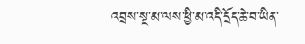འབྲས་སྔ་མ་ལས་ཕྱི་མ་འདི་དྲོད་ཆེ་བ་ཡིན་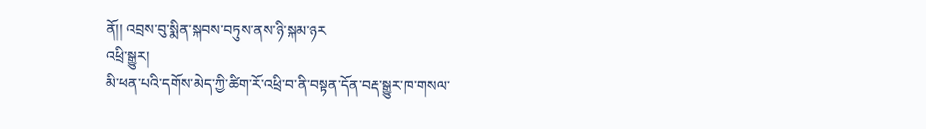ནོ།། འབྲས་བུ་སྨིན་སྐབས་བཏུས་ནས་ཉི་སྐམ་ཉར
འཕྲི་སྒྱུར།
མི་ཕན་པའི་དགོས་མེད་ཀྱི་ཚིག་རོ་འཕྲི་བ་ནི་བསྟན་དོན་བརྡ་སྒྱུར་ཁ་གསལ་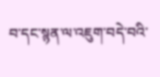བ་དང་སྙན་ལ་འཇུག་བདེ་བའི་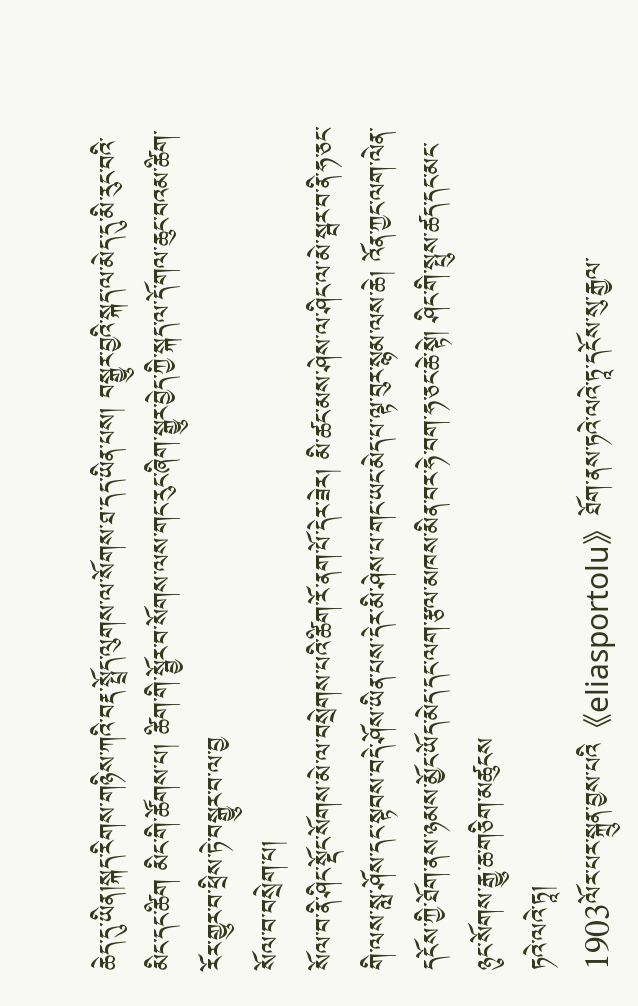ཆེད་དུ་ཡིན།སྐད་རིགས་གཉིས་ཀའི་བརྡ་སྤྲོད་ལུགས་ལ་སོགས་ཐ་དད་ཡིན་པས། བསྒྱུར་བྱའི་སྐད་ལ་མེད་དུ་མི་རུང་བའི་མིང་དང་ཚིག མིང་གི་ཚོགས་པ། ཚིག་གི་སྦྱོར་བ་སོགས་ལས་གང་རུང་ཞིག་སྒྱུར་བྱེད་ཀྱི་སྐད་ལ་དོ་གལ་ཆུང་བའམ་ཚིག་རོར་གྱུར་བ་ཕྲིས་ཏེ་བསྒྱུར་བ་ལ་བྱ
སོལ་བ་བསྲེག་པ།
སོལ་བ་ནི་ཤིང་སྡོང་སོགས་མེ་ལ་བསྲེགས་པའི་ཚིག་རོ་ནག་པོ་དེར་ཟེར། མི་ཚང་མས་ཤེས་ལ་ཤིང་ལ་མེ་སྦར་བ་ནི་ཧ་ཅང་གི་ལས་སླ་ཤོས་དང་སྟབས་བདེ་ཤོས་ཡིན་པས་དེར་མི་ཤེས་པ་གང་ཡང་མེད་པ་ལྟ་བུར་སྙམ་ལས་ཆེ། འོན་ཀྱང་ལག་ལེན་དངོས་ཀྱི་ཐོག་ནས་ཉམས་མྱོང་ཡོད་མེད་དང་ལག་རྩལ་མཁས་མིན་བར་ཧེ་བག་ཧ་ཅང་ཆེ་སྟེ། ཤིང་གི་སྤུས་ཚད་དང་མང་ཉུང་སོགས་རྒྱུ་ཆ་གཅིག་མཚུངས
ཏའེ་ལའེ་ཏཱ།
1903ལོར་པར་སྐྲུན་བྱས་པའི《eliasportolu》ཐོག་ནས་ཏའེ་ལའེ་ཏཱ་དངོས་སུ་རྒྱལ་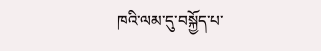ཁའི་ལམ་དུ་བསྐྱོད་པ་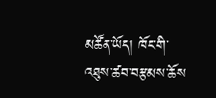མཚོན་ཡོད། ཁོང་གི་འཐུས་ཚབ་བརྩམས་ཆོས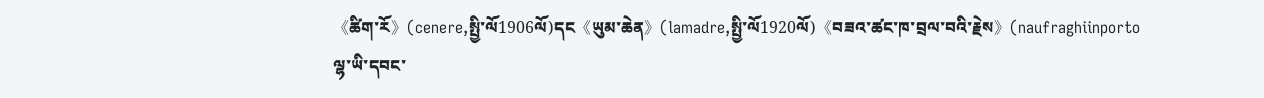《ཚིག་རོ》(cenere,སྤྱི་ལོ1906ལོ)དང《ཡུམ་ཆེན》(lamadre,སྤྱི་ལོ1920ལོ)《བཟའ་ཚང་ཁ་བྲལ་བའི་རྗེས》(naufraghiinporto
ལྷ་ཡི་དབང་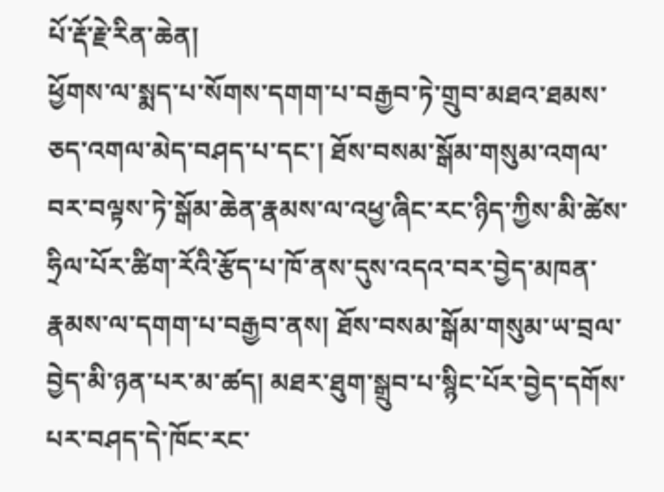པོ་རྡོ་རྗེ་རིན་ཆེན།
ཕྱོགས་ལ་སྨད་པ་སོགས་དགག་པ་བརྒྱབ་ཏེ་གྲུབ་མཐའ་ཐམས་ཅད་འགལ་མེད་བཤད་པ་དང་། ཐོས་བསམ་སྒོམ་གསུམ་འགལ་བར་བལྟས་ཏེ་སྒོམ་ཆེན་རྣམས་ལ་འཕྱ་ཞིང་རང་ཉིད་ཀྱིས་མི་ཚེས་ཧྲིལ་པོར་ཚིག་རོའི་རྩོད་པ་ཁོ་ནས་དུས་འདའ་བར་བྱེད་མཁན་རྣམས་ལ་དགག་པ་བརྒྱབ་ནས། ཐོས་བསམ་སྒོམ་གསུམ་ཡ་བྲལ་བྱེད་མི་ཉན་པར་མ་ཚད། མཐར་ཐུག་སྒྲུབ་པ་སྙིང་པོར་བྱེད་དགོས་པར་བཤད་དེ་ཁོང་རང་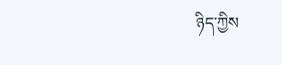ཉིད་ཀྱིས